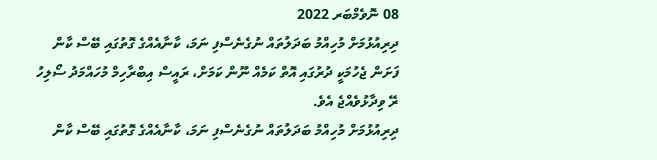08 ނޮވެމްބަރ 2022
ދިރިއުޅުމަށް މުހިއްމު ބަދަލުތައް ނުގެނެސްފި ނަމަ، ކާނާއެއްގެ ގޮތުގައި ބޭސް ކާން ފަށަން ޖެހުމަކީ ދުރުގައި އޮތް ކަމެއް ނޫން ކަމަށް، ރައީސް އިބްރާހިމް މުހައްމަދު ސޯލިހު ރޭ ވިދާޅުވެއްޖެ އެވެ.
ދިރިއުޅުމަށް މުހިއްމު ބަދަލުތައް ނުގެނެސްފި ނަމަ، ކާނާއެއްގެ ގޮތުގައި ބޭސް ކާން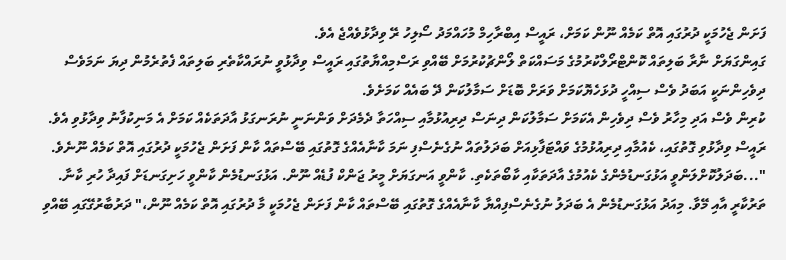ފަށަން ޖެހުމަކީ ދުރުގައި އޮތް ކަމެއް ނޫން ކަމަށް، ރައީސް އިބްރާހިމް މުހައްމަދު ސޯލިހު ރޭ ވިދާޅުވެއްޖެ އެވެ.
ގައިންގަޔަށް ނާރާ ބަލިތައް ކޮންޓްރޯލްކުރުމުގެ މަސައްކަތް ލޯންޗުކުރުމަށް ބޭއްވި ރަސްމިއްޔާތުގައި ރައީސް ވިދާޅުވީ ނުރައްކާތެރި ބަލިތައް ފެތުރެމުން ދިޔަ ނަމަވެސް ދިވެހިންނަކީ އަބަދު ވެސް ސިއްހީ ދުޅަހެޔޮކަމަށް ވަރަށް ބޮޑަށް ސަމާލުކަން ދޭ ބައެއް ކަމަށެވެ.
ކުރިން ވެސް އަދި މިހާރު ވެސް ދިވެހިން އެކަމަށް ސަމާލުކަން ދިނަސް ދިރިއުޅުމާއި ސިއްހަތާ ދެމެދަށް ވަންނަނީ ނުރަނގަޅު އާދަތަކެއް ކަމަށް އެ މަނިކުފާނު ވިދާޅުވި އެވެ.
ރައީސް ވިދާޅުވި ގޮތުގައި، ކެއުމާއި ދިރިއުޅުމުގެ ވައްޓަފާޅިއަށް ބަދަލުތައް ނުގެނެސްފި ނަމަ ކާނާއެއްގެ ގޮތުގައި ބޭސްތައް ކާން ފަށަން ޖެހުމަކީ ދުރުގައި އޮތް ކަމެއް ނޫނެވެ.
"...ބަދަލުކޮށްލަންވީ އަޅުގަނޑުމެންގެ ކެއުމުގެ އާދަތަކާއި ކާބޯތަކެތި. ކާންވީ އަނގަޔަށް މީރު ޖަންކް ފުޑެއް ނޫން. އަޅުގަނޑުމެން ކާންވީ ހަށިގަނޑަށް ފައިދާ ހުރި ކާނާ. ތަރުކާރީ އާއި މޭވާ. މިއަދު އަޅުގަނޑުމެން އެ ބަދަލު ނުގެނެސްފިއްޔާ ކާނާއެއްގެ ގޮތުގައި ބޭސްތައް ކާން ފަށަން ޖެހުމަކީ މާ ދުރުގައި އޮތް ކަމެއް ނޫން،" ދަރުބާރުގޭގައި ބޭއްވި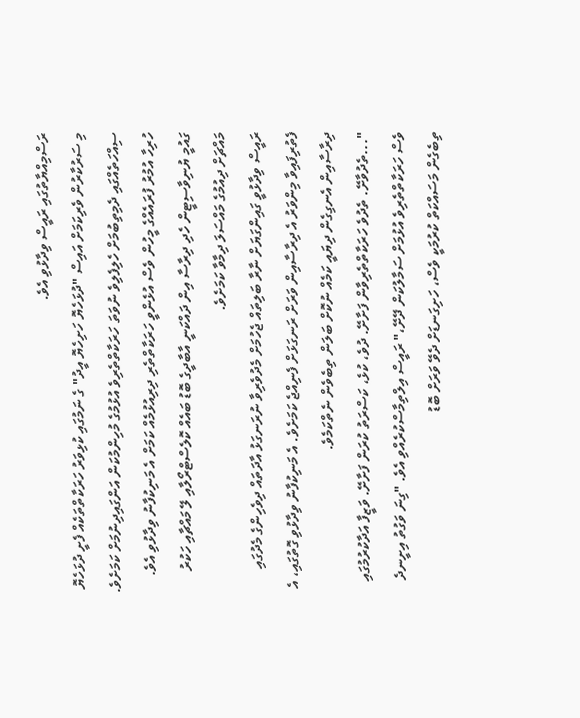ރަސްމިއްޔާތުގައި ރައީސް ވިދާޅުވި އެވެ.
މި ސަރުކާރުން ވެރިކަމަށް އައިސް "ދުޅަހެޔޮ ހަށިހެޔޮ އީދު" ގެ ނަމުގައި ކުޅިވަރު ހަރަކާތްތަކެއް ފެށީ ދުޅަހެޔޮ ސިއްހަތެއްގައި ދެމިތިބުމަށް ހެލިފެލިވެ ނުވަތަ ހަރަކާތްތެރިވެ އުޅުމުގެ މުހިންމުކަން އަންގައިދިނުމަށް ކަމަށެވެ. ހުރިހާ އުމުރު ފުރައެއްގެ މީހުން ވެސް އުޅެންވީ ހަރަކާތްތެރި ދިރިއުޅުމެއް ކަމަށް އެ މަނިކުފާނު ވިދާޅުވި އެވެ.
ގައުމީ ޔުނިވާސިޓީން ހެދި ދިރާސާ އިން ދައްކަނީ އާބާދީގެ ބޮޑު ބައެއް ކޮލެސްޓްރޯލާއި ލޭ މައްޗާއި ހަކުރު މައްޗަށް ދިއުމުގެ މައްސަލަ ދިމާވާ ކަމަށެވެ.
ރައީސް ވިދާޅުވީ ގައިންގަޔަށް ނާރާ ބަލިތައް ޖެހުމަށް މެދުވެރިވާ ނުރަނގަޅު އާދަތައް ދިވެހިންގެ މެދުގައި ފެތުރިފައިވާ މިންވަރު އެ ދިރާސާއިން ވަރަށް ރަނގަޅަށް ފެނިއްޖެ ކަމަށެވެ. އެ މަނިކުފާނު ވިދާޅުވި ގޮތުގައި، އެ ދިރާސާއިން އެނގިގެން ދިޔައީ ކަމެއް ނުކޮށް ބަލަން ތިބެވެން ނެތްކަމެވެ.
"...ތެދުވާށޭ. ތެދުވެ ހަރަކާތްތެރިވާން ފަށާށޭ. ދުވެ، ކުޅެ، ކަސްރަތު ކުރަން ފަށާށޭ. ވަޒީފާ އަދާކުރުމުގައި ވެސް ހަރަކާތްތެރިވެ އުޅުމަށް ސަމާލުކަން ދޭށޭ،" ރައީސް އިލްތިމާސްކުރެއްވި އެވެ. "ގިނަ ވަގުތު އިށީނދެ ތިބެގެން މަސައްކަތް ކުރުމަކީ ވެސް، ހަށިގަނޑަށް ދެވޭ ވަރަށް ބޮޑު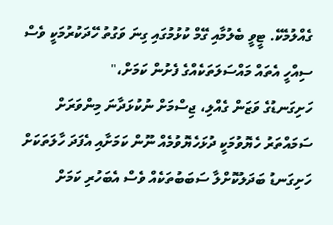ގެއްލުމެކޭ. ޓީވީ ބެލުމާއި ގޭމް ކުޅުމުގައި ގިނަ ވަގުތު ހޭދަކުރުމަކީ ވެސް ސިއްހީ އެތައް މައްސަލަތަކެއްގެ ފެށުން ކަމަށް،"
ހަށިގަނޑުގެ ވަޒަން ގެއްލި، ޖިސްމަށް ނުކުޅަދާނަ މިންވަރަށް ސަމައްތަރު ހެޔޮވުމަކީ ދުޅަހެޔޮވުމެއް ނޫން ކަމަށާއި އެފަދަ ހާލަތަކަށް ހަށިގަނޑު ބަދަލުކޮށްލާ ސަބަބުތަކެއް ވެސް އެބަހުރި ކަމަށް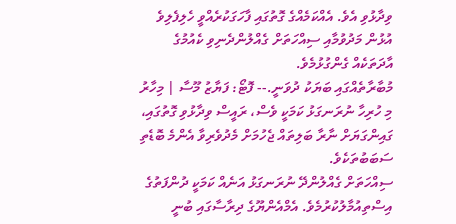ވިދާޅުވި އެވެ. އެއްކަމެއްގެ ގޮތުގައި ފާހަގަކުރެއްވީ ހެލިފެލިވެ އުޅުން މަދުވުމާއި ސިއްހަތަށް ގެއްލުންދެނިވި ކެއުމުގެ އާދަތަކެއް ގެންގުޅުމެވެ.
މުބާރާތެއްގައި ބަޔަކު ދުވަނީ.-- ފޮޓޯ: ފަޔާޒު މޫސާ | މިހާރު
މި ހުރިހާ ނުރަނގަޅު ކަމަކީ ވެސް، ރައީސް ވިދާޅުވި ގޮތުގައި، ގައިންގަޔަށް ނާރާ ބަލިތައް ޖެހުމަށް މެދުވެރިވާ އެންމެ ބޮޑެތި ސަބަބުތަކެވެ.
ސިއްހަތަށް ގެއްލުންދޭ ނުރަނގަޅު އަނެއް ކަމަކީ ދުންފަތުގެ އިސްތިއުމާލުކުރުމެވެ. އެމްއެންޔޫގެ ދިރާސާގައި ބުނީ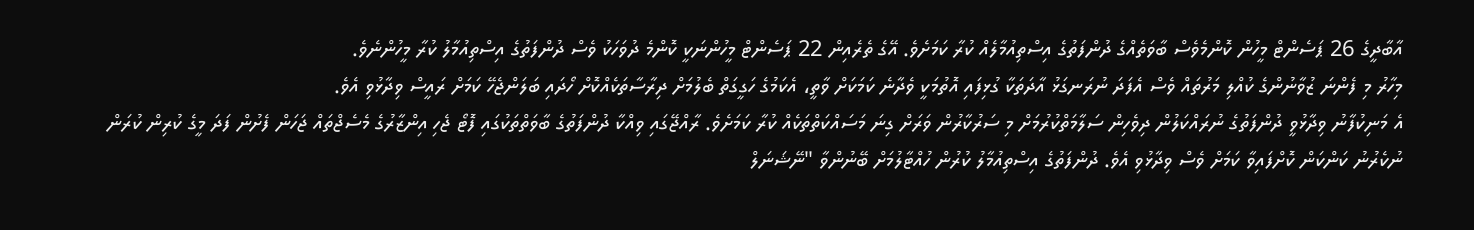އާބާދީގެ 26 ޕަސެންޓް މީހުން ކޮންމެވެސް ބާވަތެއްގެ ދުންފަތުގެ އިސްތިއުމާލެއް ކުރާ ކަމަށެވެ. އޭގެ ތެރެއިން 22 ޕަސެންޓް މީހުންނަކީ ކޮންމެ ދުވަހަކު ވެސް ދުންފަތުގެ އިސްތިއުމާލު ކުރާ މީހުންނެވެ.
މިހާރު މި ފެންނަ ޒުވާނުންގެ ކުއްލި މަރުތައް ވެސް އެފަދަ ނުރަނގަޅު އާދަތަކާ ގުޅިފައި އޮތުމަކީ ވެދާނެ ކަމަކަށް ވާތީ، އެކަމުގެ ހަގީގަތް ބެލުމަށް ދިރާސާތަކެއްކޮށް ހޯދައި ބަލަންޖެހޭ ކަމަށް ރައީސް ވިދާޅުވި އެވެ.
އެ މަނިކުފާނު ވިދާޅުވީ ދުންފަތުގެ ނުރައްކަލުން ދިވެހިން ސަލާމަތްކުރުމަށް މި ސަރުކާރުން ވަރަށް ގިނަ މަސައްކަތްތަކެއް ކުރާ ކަމަށެވެ. ރާއްޖޭގައި ވިއްކާ ދުންފަތުގެ ބާވަތްތަކުގައި ފޮޓޯ ޖެހި އިންޒާރުގެ މެސެޖްތައް ޖަހަން ފެށުން ފަދަ މީގެ ކުރިން ކުރަން ނުކެރުނު ކަންކަން ކޮށްފައިވާ ކަމަށް ވެސް ވިދާޅުވި އެވެ. ދުންފަތުގެ އިސްތިއުމާލު ކުރުން ހުއްޓާލުމަށް ބޭނުންވާ "ނޭޝަނަލް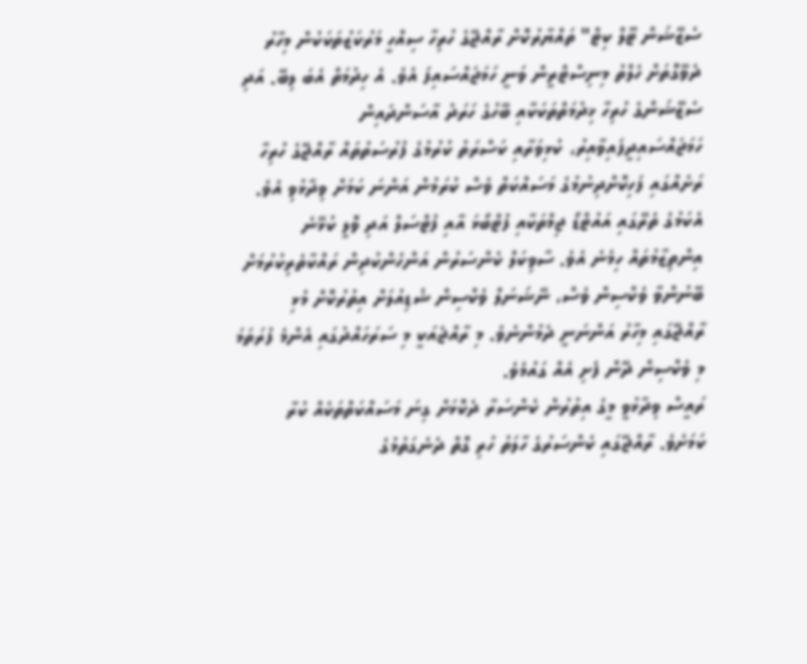ސެޒޭޝަން ޓޫލް ކިޓް" ތައްޔާރުކޮށް ރާއްޖޭގެ ހުރިހާ ސިއްހީ މަރުކަޒުތަކަކުން މިހާރު ދެވޭގޮތަށް ހެލްތު މިނިސްޓްރީން ވަނީ ހަމަޖައްސައިފަ އެވެ. އެ ހިދުމަތް އެބަ ލިބޭ. އަދި ސެޒޭޝަންގެ ހުރިހާ ޚިދުމަތްތަކަކާއި ބޭހުގެ ހަރަދު އާސަންދައިން ހަމަޖައްސައިދީފައިވާއިރު، ކުޅިވަރާއި ކަސްރަތު ކުރުމުގެ ފުރުސަތުތައް ރާއްޖޭގެ ހުރިހާ ރަށެއްގައި ފަހިކޮށްދިނުމުގެ މަސައްކަތް ވެސް ކުރަމުން އަންނަ ކަމަށް ވިދާޅުވި އެވެ.
އެކަމުގެ ތެރޭގައި އައުޓްޑޯ ޖިމްތަކާއި ފުޓްބޯޅަ އާއި ފުޓްސަލް އަދި ވޮލީ ކުޅޭނެ އިންތިޒާމުތައް ހިމެނެ އެވެ. ސާވިކަލް ކެންސަރުން އަންހެންކުދިން ރައްކާތެރިކުރުމަށް ބޭނުންވާ ވެކްސިން ވެސް، ނޭޝަނަލް ވެކްސިން ޝެޑިއުލަށް އިތުރުކޮށް މުޅި ރާއްޖޭގައި މިހާރު އަންނަނީ ދެމުންނެވެ. މި ރާއްޖެއަކީ މި ސަރަހައްދުގައި އެންމެ ފުރަތަމަ މި ވެކްސިން ދޭން ފެށި އެއް ގައުމެވެ.
ރައީސް ވިދާޅުވީ މީގެ އިތުރުން ކެންސަރާ ދެކޮޅަށް ގިނަ މަސައްކަތްތަކެއް ކުރާ ކަމަށެވެ. ރާއްޖޭގައި ކެންސަރުގެ ހާލަތު ހުރި ގޮތް ދެނެގަތުމުގެ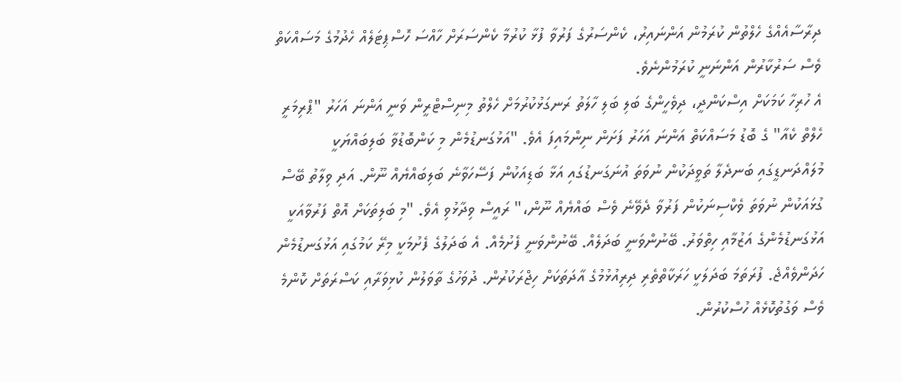ދިރާސާއެއްގެ ހެލްތުން ކުރަމުން އަންނައިރު، ކެންސަރުގެ ފަރުވާ ފުޅާ ކުރުމާ ކެންސަރަށް ހާއްސަ ހޮސްޕިޓަލެއް ހެދުމުގެ މަސައްކަތް ވެސް ސަރުކާރުން އަންނަނީ ކުރަމުންނެވެ.
އެ ހުރިހާ ކަމަކަށް އިސްކަންދީ، ދިވެހީންގެ ބަލި ބަލި ހާލަތު ރަނގަޅުކުރުމަށް ހެލްތު މިނިސްޓްރީން ވަނީ އަންނަ އަހަރު "ޕްރިމަރީ ހެލްތް ކެއާ" ގެ ބޮޑު މަސައްކަތް އަންނަ އަހަރު ފަށަން ނިންމައިފަ އެވެ. "އަޅުގަނޑުމެން މި ކަންބޮޑުވާ ބަލިބައްޔަކީ މުލައްދަނޑީގައި ބަނދެލާ ތަވީދަކުން ނުވަތަ އުނަގަނޑުގައި އަޅާ ބަޑިއަކުން ފަސޭހަވާނެ ބަލިބައްޔެއް ނޫން. އަދި ވިލާތު ބޭސް ގުޅައަކުން ނުވަތަ ވެކްސިނަކުން ފަރުވާ ދެވޭނެ ވެސް ބައްޔެއް ނޫން،" ރައީސް ވިދާޅުވި އެވެ. "މި ބަލިތަކަށް އޮތް ފަރުވާއަކީ އަޅުގަނޑުމެންގެ އަޒުމާއި ހިތްވަރު. ބޭނުންވަނީ ބަދަލެއް. ބޭނުންވަނީ ފެށުމެއް. އެ ބަދަލުގެ ފެށުމަކީ މިރޭ ކަމުގައި އަޅުގަނޑުމެން ހަދަންވެއްޖެ. ފުރަތަމަ ބަދަލަކީ ހަރަކާތްތެރި ދިރިއުޅުމުގެ އާދަތަކަށް ހިޖްރަކުރުން. ދުވަހުގެ ތާވަލުން ކުޅިވަރާއި ކަސްރަތަށް ކޮންމެ ވެސް ވަގުތުކޮޅެއް ހުސްކުރުން.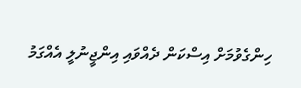ހިންގެވުމަށް އިސްކަން ދެއްވައި އިންޖީނުލީ އެއްގަމު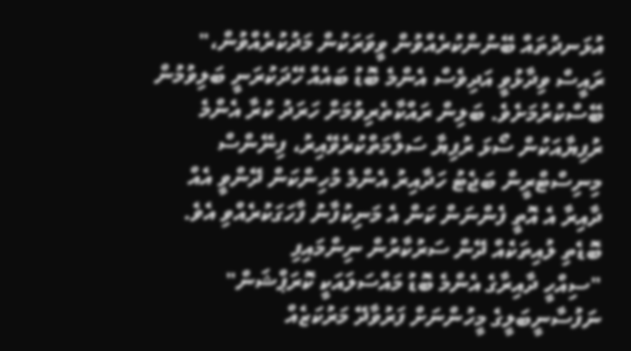އުޅަނދުތައް ބޭނުންކުރެއްވުން ވީވަރަކުން މަދުކުރެއްވުން،" ރައީސް ވިދާޅުވީ އަދިވެސް އެންމެ ބޮޑު ބައެއް ހޭދަކުރަނީ ބަލިވުމުން ބޭސްކުރުމަށެވެ. ބަލިން ރައްކާތެރިވުމަށް ހަރަދު ކުރާ އެންމެ ރުފިޔާއަކުން ސޯޅަ ރުފިޔާ ސަލާމަތްކުރެވޭއިރު، ފިނޭންސް މިނިސްޓްރީން ބަޖެޓު ހަދާއިރު އެންމެ މުހިންކަން ދޭންވީ އެއް ދާއިރާ އެ އޮތީ ފެންނަން ކަން އެ މަނިކުފާނު ފާހަގަކުރެއްވި އެވެ.
ބޮޑެތި ލުއިތަކެއް ދޭން ސަރުކާރުން ނިންމައިފި
"ސިއްހީ ދާއިރާގެ އެންމެ ބޮޑު މައްސަލައަކީ ކޮރަޕްޝަން"
ނަފުސާނީބަލީގެ މީހުންނަށް ފަރުވާދޭ މަރުކަޒެއް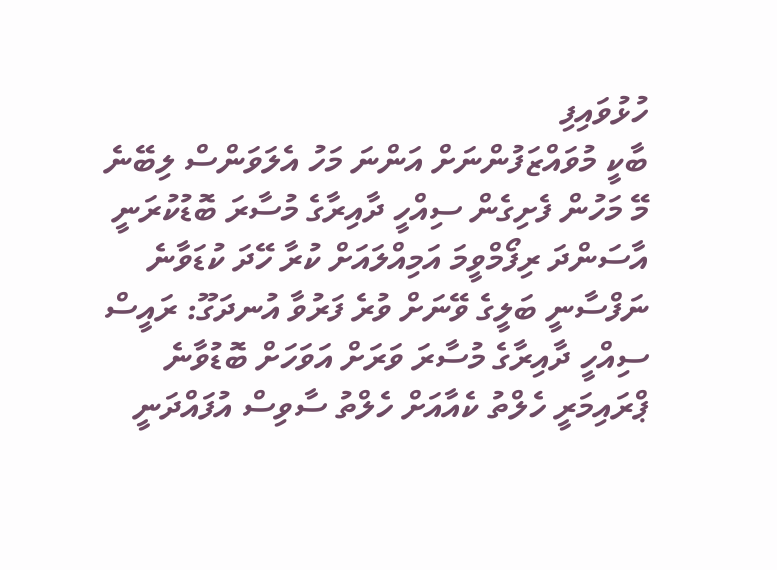ހުޅުވައިފި
ބާކީ މުވައްޒަފުންނަށް އަންނަ މަހު އެލަވަންސް ލިބޭނެ
މޭ މަހުން ފެށިގެން ސިއްހީ ދާއިރާގެ މުސާރަ ބޮޑުކުރަނީ
އާސަންދަ ރިފޯމްވީމަ އަމިއްލައަށް ކުރާ ހޭދަ ކުޑަވާނެ
ނަފްސާނީ ބަލީގެ ވޭނަށް ވުރެ ފަރުވާ އުނދަގޫ: ރައީސް
ސިއްހީ ދާއިރާގެ މުސާރަ ވަރަށް އަވަހަށް ބޮޑުވާނެ
ޕްރައިމަރީ ހެލްތު ކެއާއަށް ހެލްތު ސާވިސް އުފައްދަނީ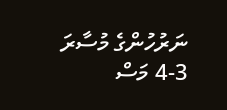ނަރުހުންގެ މުސާރަ 3-4 މަސް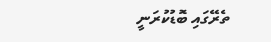ތެރޭގައި ބޮޑުކުރަނީ